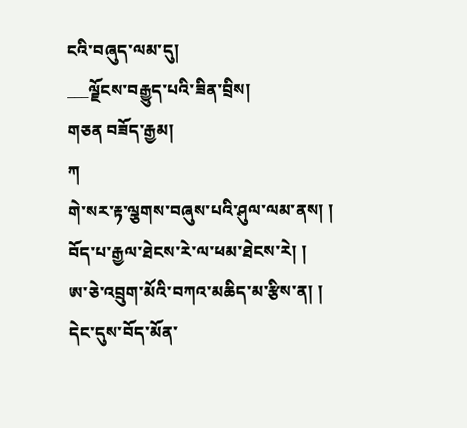ངའི་བཞུད་ལམ་དུ།
___ལྗོངས་བརྒྱུད་པའི་ཟིན་བྲིས།
གཅན བཟོད་རྒྱམ།
ཀ
གེ་སར་རྟ་ལྕགས་བཞུས་པའི་ཤུལ་ལམ་ནས། །
བོད་པ་རྒྱལ་ཐེངས་རེ་ལ་ཕམ་ཐེངས་རེ། །
ཨ་ཅེ་འབྲུག་མོའི་བཀའ་མཆིད་མ་རྩིས་ན། །
དེང་དུས་བོད་མོན་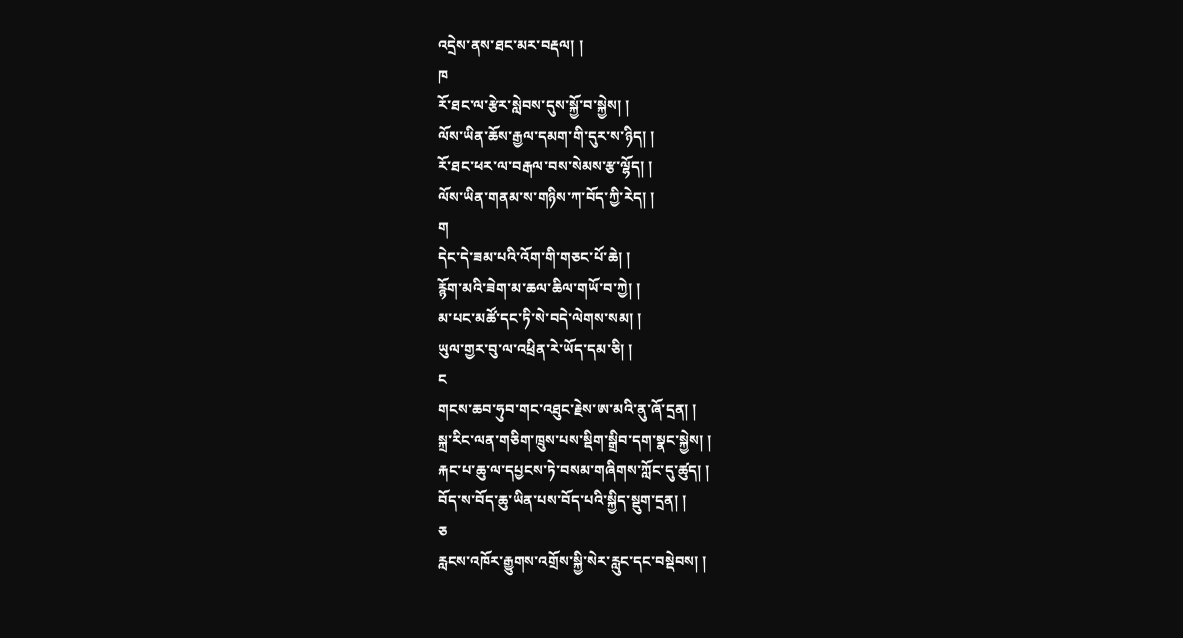འདྲེས་ནས་ཐང་མར་བརྡལ། །
ཁ
རོ་ཐང་ལ་རྩེར་སླེབས་དུས་སྐྱོ་བ་སྐྱེས། །
ལོས་ཡིན་ཆོས་རྒྱལ་དམག་གི་དུར་ས་ཉིད། །
རོ་ཐང་ཕར་ལ་བརྒལ་བས་སེམས་རྩ་ལྷོད། །
ལོས་ཡིན་གནམ་ས་གཉིས་ཀ་བོད་ཀྱི་རེད། །
ག
དེང་དེ་ཟམ་པའི་འོག་གི་གཅང་པོ་ཆེ། །
རྙོག་མའི་ཟེག་མ་ཆལ་ཆིལ་གཡོ་བ་ཀྱེ། །
མ་པང་མཚོ་དང་ཏི་སེ་བདེ་ལེགས་སམ། །
ཡུལ་གྱར་བུ་ལ་འཕྲིན་རེ་ཡོད་དམ་ཅི། །
ང
གངས་ཆབ་ཧུབ་གང་འཐུང་རྗེས་ཨ་མའི་ནུ་ཞོ་དྲན། །
སྐྲ་རིང་ལན་གཅིག་ཁྲུས་པས་སྡིག་སྒྲིབ་དག་སྣང་སྐྱེས། །
རྐང་པ་ཆུ་ལ་དཔྱངས་ཏེ་བསམ་གཞིགས་ཀློང་དུ་ཚུད། །
བོད་ས་བོད་ཆུ་ཡིན་པས་བོད་པའི་སྐྱིད་སྡུག་དྲན། །
ཅ
རླངས་འཁོར་རྒྱུགས་འགྲོས་སྐྱི་སེར་རླུང་དང་བསྡེབས། །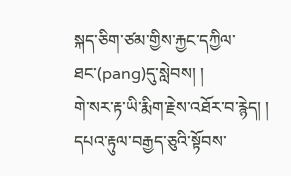སྐད་ཅིག་ཙམ་གྱིས་རྐྱང་དཀྱིལ་ཐང་(pang)དུ་སླེབས། །
གེ་སར་རྟ་ཡི་རྨིག་རྗེས་འཐོར་བ་རྙེད། །
དཔའ་རྟུལ་བརྒྱད་ཅུའི་སྟོབས་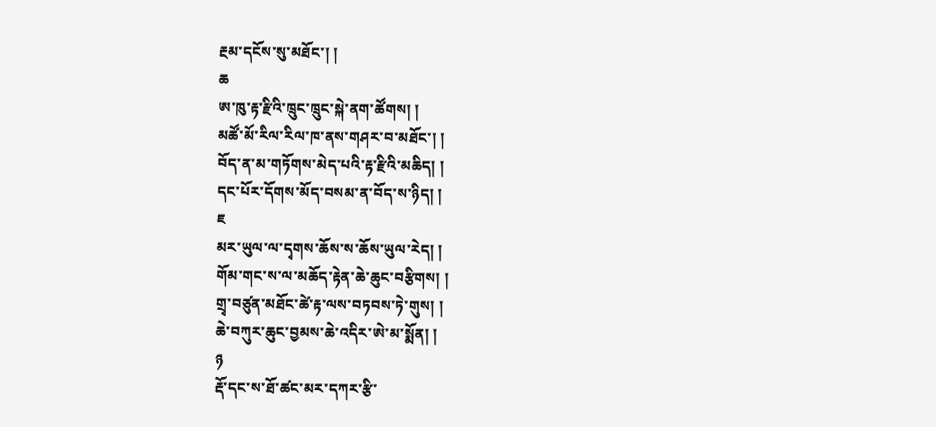རྔམ་དངོས་སུ་མཐོང་། །
ཆ
ཨ་ཁུ་རྟ་རྫིའི་ཁྲུང་ཁྲུང་སྐེ་ནག་ཚོགས། །
མཚོ་མོ་རིལ་རིལ་ཁ་ནས་གཤར་བ་མཐོང་། །
བོད་ན་མ་གཏོགས་མེད་པའི་རྟ་རྫིའི་མཆིད། །
དང་པོར་དོགས་མོད་བསམ་ན་བོད་ས་ཉིད། །
ཇ
མར་ཡུལ་ལ་དྭགས་ཆོས་ས་ཆོས་ཡུལ་རེད། །
གོམ་གང་ས་ལ་མཆོད་རྟེན་ཆེ་ཆུང་བརྩིགས། །
གྲྭ་བཙུན་མཐོང་ཚེ་རྟ་ལས་བཏབས་ཏེ་གུས། །
ཆེ་བཀུར་ཆུང་བྱམས་ཆེ་འདིར་ཨེ་མ་སྨོན། །
ཉ
རྡོ་དང་ས་ཐོ་ཚང་མར་དཀར་རྩི་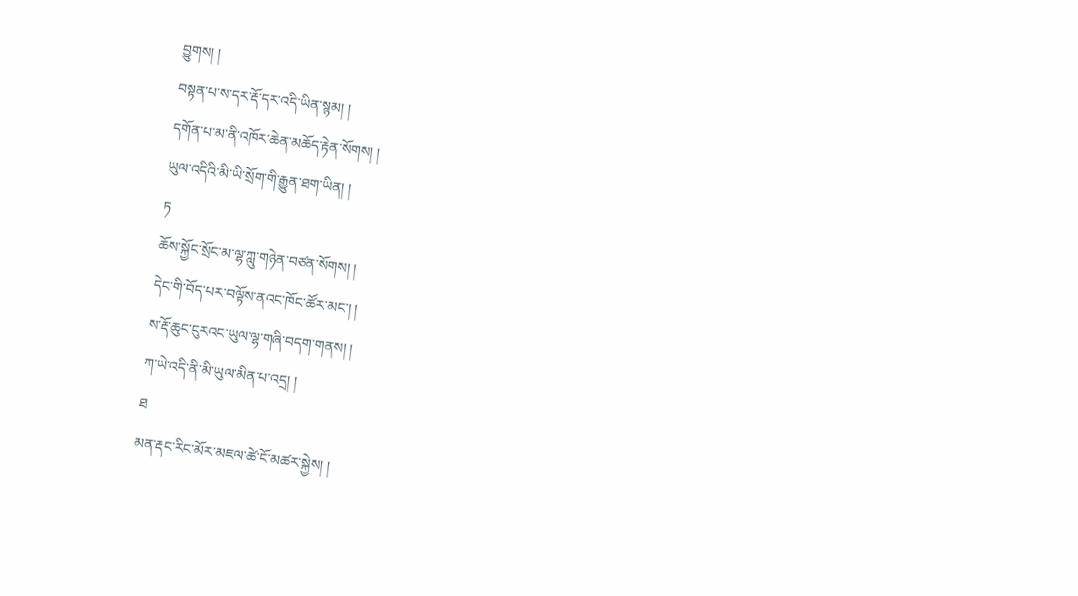བྱུགས། །
བསྟན་པ་ས་དར་རྡོ་དར་འདི་ཡིན་སྙམ། །
དགོན་པ་མ་ནི་འཁོར་ཆེན་མཆོད་རྟེན་སོགས། །
ཡུལ་འདིའི་མི་ཡི་སྲོག་གི་རྒྱུན་ཐག་ཡིན། །
ཏ
ཆོས་སྐྱོང་སྲོང་མ་ལྷ་ཀླུ་གཉེན་བཙན་སོགས། །
དེང་གི་བོད་པར་བལྟོས་ནའང་ཁོང་ཚོར་མང་། །
ས་རྡོ་ཆུང་ངུརའང་ཡུལ་ལྷ་གཞི་བདག་གནས། །
ཀ་ཡེ་འདི་ནི་མི་ཡུལ་མིན་པ་འདྲ། །
ཐ
མན་རྡང་རིང་མོར་མཇལ་ཚེ་ངོ་མཚར་སྐྱེས། །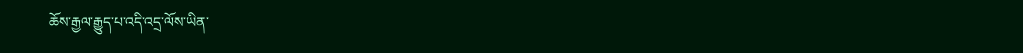ཆོས་རྒྱལ་རྒྱུད་པ་འདི་འདྲ་ལོས་ཡིན་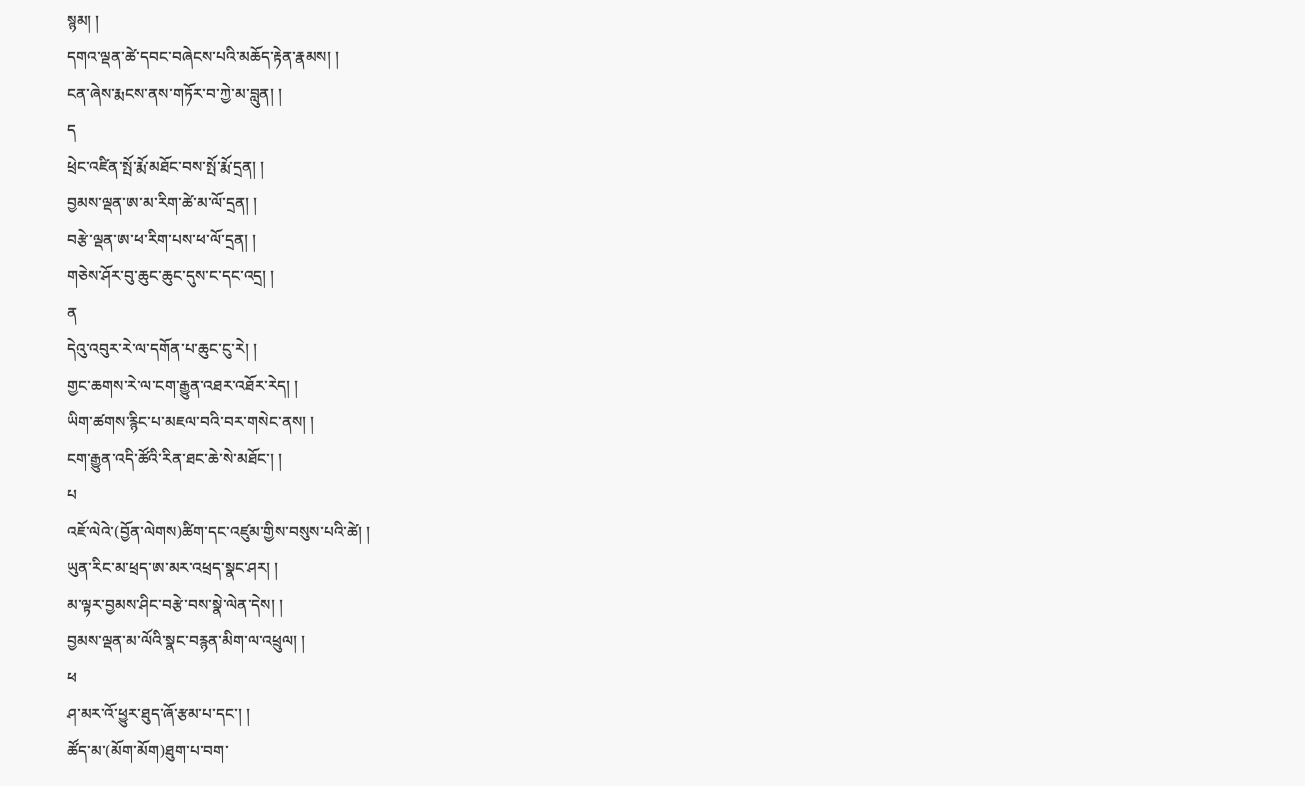སྙམ། །
དགའ་ལྡན་ཚེ་དབང་བཞེངས་པའི་མཆོད་རྟེན་རྣམས། །
ངན་ཞེས་རྨངས་ནས་གཏོར་བ་ཀྱེ་མ་བླུན། །
ད
ཕྲེང་འཛིན་སྤོ་རྨོ་མཐོང་བས་སྤོ་རྨོ་དྲན། །
བྱམས་ལྡན་ཨ་མ་རིག་ཚེ་མ་ལོ་དྲན། །
བརྩེ་ལྡན་ཨ་ཕ་རིག་པས་ཕ་ལོ་དྲན། །
གཅེས་ཤོར་བུ་ཆུང་ཆུང་དུས་ང་དང་འདྲ། །
ན
དེའུ་འབུར་རེ་ལ་དགོན་པ་ཆུང་ངུ་རེ། །
གྱང་ཆགས་རེ་ལ་ངག་རྒྱུན་འཐར་འཐོར་རེད། །
ཡིག་ཚགས་རྙིང་པ་མཇལ་བའི་བར་གསེང་ནས། །
ངག་རྒྱུན་འདི་ཚོའི་རིན་ཐང་ཆེ་སེ་མཐོང་། །
པ
འཇོ་ལེའེ་(བྱོན་ལེགས)ཚིག་དང་འཛུམ་གྱིས་བསུས་པའི་ཚེ། །
ཡུན་རིང་མ་ཕྲད་ཨ་མར་འཕྲད་སྣང་ཤར། །
མ་ལྟར་བྱམས་ཤིང་བརྩེ་བས་སྣེ་ལེན་དེས། །
བྱམས་ལྡན་མ་ལོའི་སྣང་བརྙན་མིག་ལ་འཕྲུལ། །
ཕ
ཤ་མར་འོ་ཕྱུར་ཐུད་ཞོ་རྩམ་པ་དང་། །
ཚོད་མ་(མོག་མོག)ཐུག་པ་བག་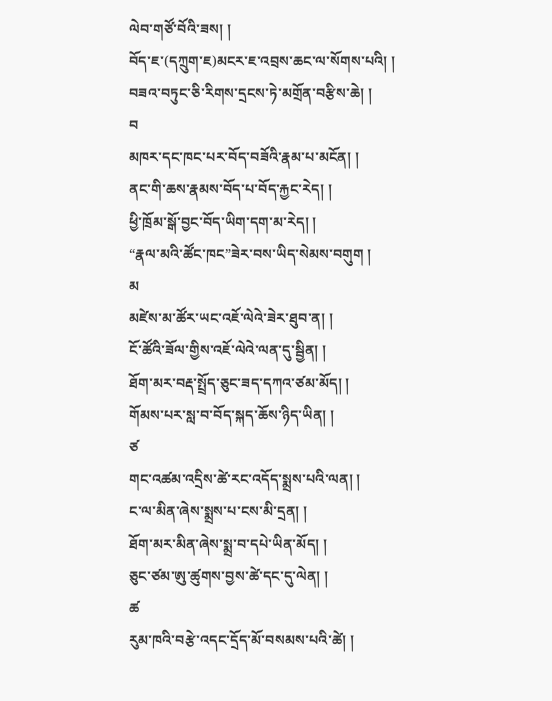ལེབ་གཙོ་བོའི་ཟས། །
བོད་ཇ་(དཀྲུག་ཇ)མངར་ཇ་འབྲས་ཆང་ལ་སོགས་པའི། །
བཟའ་བཏུང་ཅི་རིགས་དྲངས་ཏེ་མགྲོན་བརྩིས་ཆེ། །
བ
མཁར་དང་ཁང་པར་བོད་བཟོའི་རྣམ་པ་མངོན། །
ནང་གི་ཆས་རྣམས་བོད་པ་བོད་རྐྱང་རེད། །
ཕྱི་ཁྲོམ་སྒོ་བྱང་བོད་ཡིག་དག་མ་རེད། །
“རྣལ་མའི་ཚོང་ཁང”ཟེར་བས་ཡིད་སེམས་བགུག །
མ
མཛེས་མ་ཚོར་ཡང་འཇོ་ལེའེ་ཟེར་ཐུབ་ན། །
ངོ་ཚོའི་ཟོལ་གྱིས་འཇོ་ལེའེ་ལན་དུ་སྦྱིན། །
ཐོག་མར་བརྡ་སྤྲོད་ཅུང་ཟད་དཀའ་ཙམ་མོད། །
གོམས་པར་སླ་བ་བོད་སྐད་ཆོས་ཉིད་ཡིན། །
ཙ
གང་འཚམ་འདྲིས་ཚེ་རང་འདོད་སྨྲས་པའི་ལན། །
ང་ལ་མིན་ཞེས་སྨྲས་པ་ངས་མི་དྲན། །
ཐོག་མར་མིན་ཞེས་སྨྲ་བ་དཔེ་ཡིན་མོད། །
ཅུང་ཙམ་ཨུ་ཚུགས་བྱས་ཚེ་དང་དུ་ལེན། །
ཚ
རུམ་ཁའི་བརྩེ་འདང་དྲོད་མོ་བསམས་པའི་ཚེ། །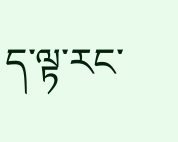ད་ལྟ་རང་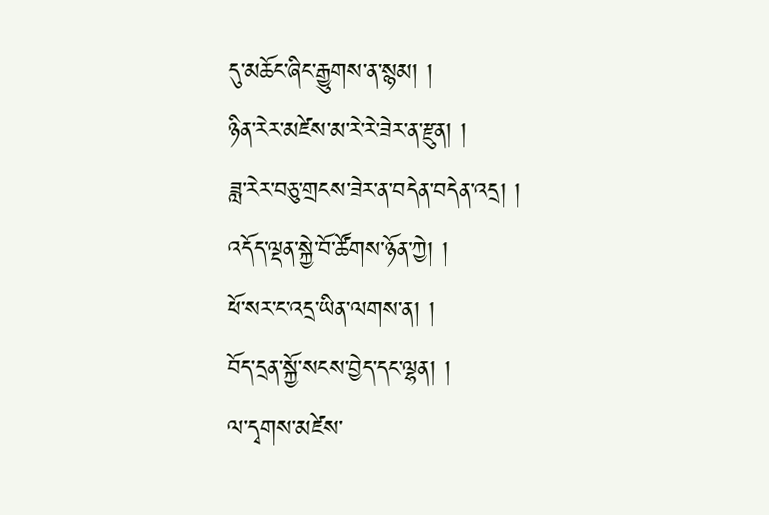དུ་མཆོང་ཞིང་རྒྱུགས་ན་སྙམ། །
ཉིན་རེར་མཛེས་མ་རེ་རེ་ཟེར་ན་རྫུན། །
ཟླ་རེར་བཅུ་གྲངས་ཟེར་ན་བདེན་བདེན་འདྲ། །
འདོད་ལྡན་སྐྱེ་བོ་ཚོགས་ཉོན་ཀྱེ། །
ཕོ་སར་ང་འདྲ་ཡིན་ལགས་ན། །
བོད་དྲན་སྐྱོ་སངས་བྱེད་དང་ལྷན། །
ལ་དྭགས་མཛེས་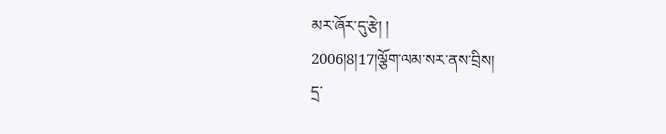མར་ཞོར་དུ་རྩེ། །
2006།8།17།ལྕོག་ལམ་སར་ནས་བྲིས།
དྲ་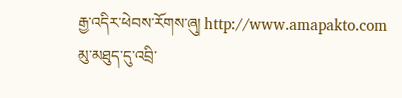རྒྱ་འདིར་ཕེབས་རོགས་ཞུ། http://www.amapakto.com
མུ་མཐུད་དུ་འབྲི་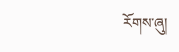རོགས་ཞུ།